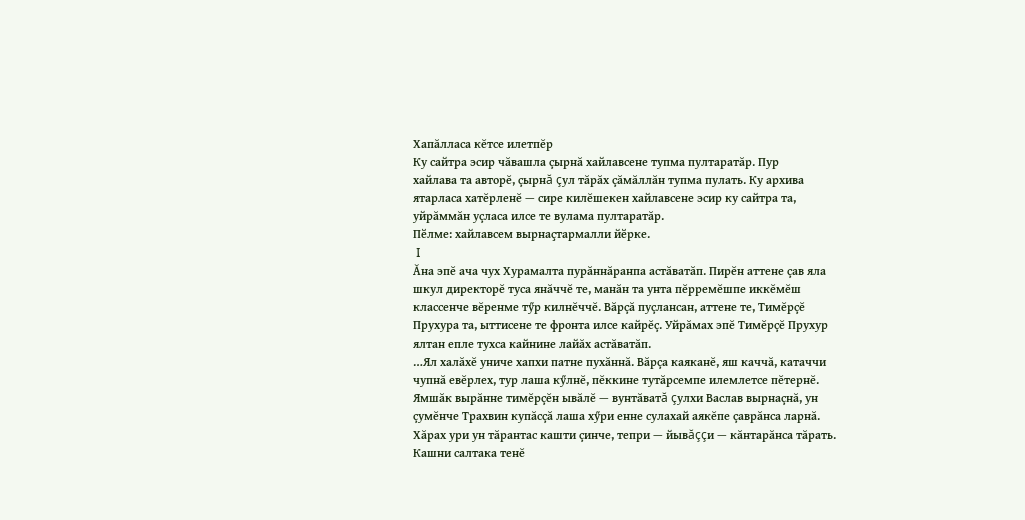Хапăлласа кĕтсе илетпĕр
Ку сайтра эсир чăвашла çырнă хайлавсене тупма пултаратăр. Пур
хайлава та авторĕ, çырнă çул тăрăх çăмăллăн тупма пулать. Ку архива
ятарласа хатĕрленĕ — сире килĕшекен хайлавсене эсир ку сайтра та,
уйрăммăн уçласа илсе те вулама пултаратăр.
Пӗлме: хайлавсем вырнаҫтармалли йӗрке.
 I
Ăна эпĕ ача чух Хурамалта пурăннăранпа астăватăп. Пирĕн аттене çав яла шкул директорĕ туса янăччĕ те, манăн та унта пĕрремĕшпе иккĕмĕш классенче вĕренме тӳр килнĕччĕ. Вăрçă пуçлансан, аттене те, Тимĕрçĕ Прухура та, ыттисене те фронта илсе кайрĕç. Уйрăмах эпĕ Тимĕрçĕ Прухур ялтан епле тухса кайнине лайăх астăватăп.
…Ял халăхĕ униче хапхи патне пухăннă. Вăрçа каяканĕ, яш каччă, катаччи чупнă евĕрлех, тур лаша кӳлнĕ, пĕккине тутăрсемпе илемлетсе пĕтернĕ. Ямшăк вырăнне тимĕрçĕн ывăлĕ — вунтăватă çулхи Васлав вырнаçнă, ун çумĕнче Трахвин купăсçă лаша хӳри енне сулахай аякĕпе çаврăнса ларнă. Хăрах ури ун тăрантас кашти çинче, тепри — йывăççи — кăнтарăнса тăрать. Кашни салтака тенĕ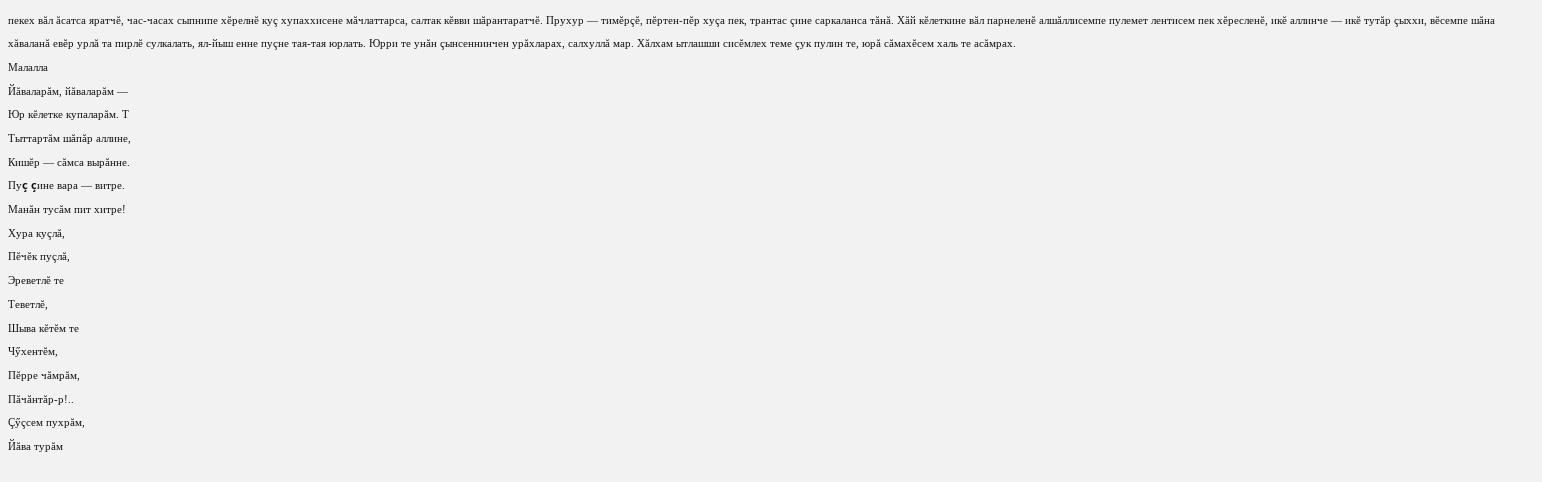пекех вăл ăсатса яратчĕ, час-часах сыпнипе хĕрелнĕ куç хупаххисене мăчлаттарса, салтак кĕвви шăрантаратчĕ. Прухур — тимĕрçĕ, пĕртен-пĕр хуçа пек, трантас çине саркаланса тăнă. Хăй кĕлеткине вăл парнеленĕ алшăллисемпе пулемет лентисем пек хĕресленĕ, икĕ аллинче — икĕ тутăр çыххи, вĕсемпе шăна хăваланă евĕр урлă та пирлĕ сулкалать, ял-йыш енне пуçне тая-тая юрлать. Юрри те унăн çынсеннинчен урăхларах, салхуллă мар. Хăлхам ытлашши сисĕмлех теме çук пулин те, юрă сăмахĕсем халь те асăмрах.
Малалла
Йăваларăм, йăваларăм —
Юр кĕлетке купаларăм. Т
Тыттартăм шăпăр аллине,
Кишĕр — сăмса вырăнне.
Пуç çине вара — витре.
Манăн тусăм пит хитре!
Хура куçлă,
Пĕчĕк пуçлă,
Эреветлĕ те
Теветлĕ,
Шыва кĕтĕм те
Чӳхентĕм,
Пĕрре чăмрăм,
Пăчăнтăр-р!..
Çӳçсем пухрăм,
Йăва турăм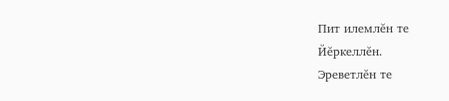Пит илемлĕн те
Йĕркеллĕн.
Эреветлĕн те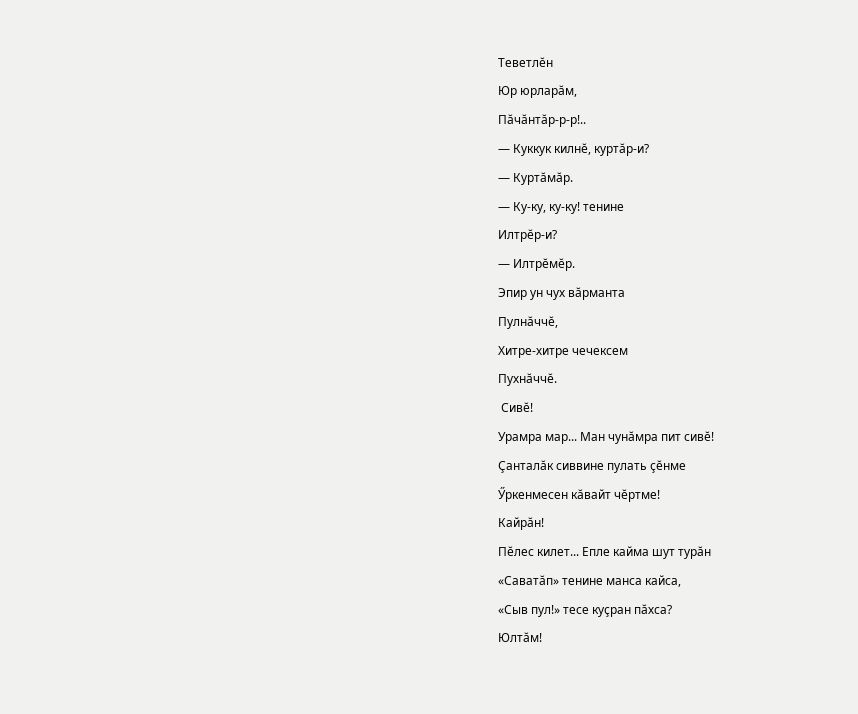Теветлĕн
Юр юрларăм,
Пăчăнтăр-р-р!..
— Куккук килнĕ, куртăр-и?
— Куртăмăр.
— Ку-ку, ку-ку! тенине
Илтрĕр-и?
— Илтрĕмĕр.
Эпир ун чух вăрманта
Пулнăччĕ,
Хитре-хитре чечексем
Пухнăччĕ.
 Сивĕ!
Урамра мар... Ман чунăмра пит сивĕ!
Çанталăк сиввине пулать çĕнме
Ӳркенмесен кăвайт чĕртме!
Кайрăн!
Пĕлес килет... Епле кайма шут турăн
«Саватăп» тенине манса кайса,
«Сыв пул!» тесе куçран пăхса?
Юлтăм!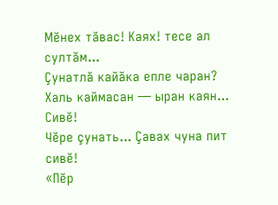Мĕнех тăвас! Каях! тесе ал султăм...
Çунатлă кайăка епле чаран?
Халь каймасан — ыран каян...
Сивĕ!
Чĕре çунать... Çавах чуна пит сивĕ!
«Пĕр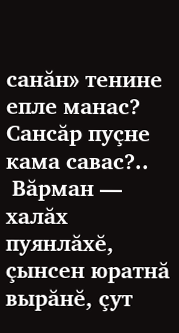санăн» тенине епле манас?
Сансăр пуçне кама савас?..
 Вăрман — халăх пуянлăхĕ, çынсен юратнă вырăнĕ, çут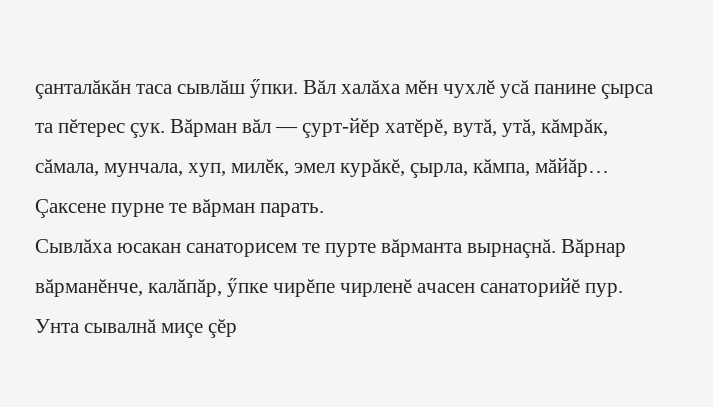çанталăкăн таса сывлăш ӳпки. Вăл халăха мĕн чухлĕ усă панине çырса та пĕтерес çук. Вăрман вăл — çурт-йĕр хатĕрĕ, вутă, утă, кăмрăк, сăмала, мунчала, хуп, милĕк, эмел курăкĕ, çырла, кăмпа, мăйăр… Çаксене пурне те вăрман парать.
Сывлăха юсакан санаторисем те пурте вăрманта вырнаçнă. Вăрнар вăрманĕнче, калăпăр, ӳпке чирĕпе чирленĕ ачасен санаторийĕ пур. Унта сывалнă миçе çĕр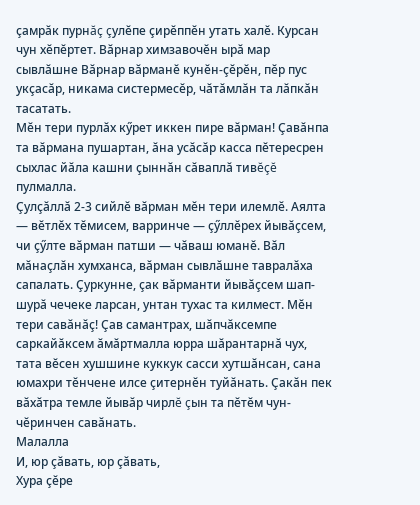çамрăк пурнăç çулĕпе çирĕппĕн утать халĕ. Курсан чун хĕпĕртет. Вăрнар химзавочĕн ырă мар сывлăшне Вăрнар вăрманĕ кунĕн-çĕрĕн, пĕр пус укçасăр, никама систермесĕр, чăтăмлăн та лăпкăн тасатать.
Мĕн тери пурлăх кӳрет иккен пире вăрман! Çавăнпа та вăрмана пушартан, ăна усăсăр касса пĕтересрен сыхлас йăла кашни çыннăн сăваплă тивĕçĕ пулмалла.
Çулçăллă 2-3 сийлĕ вăрман мĕн тери илемлĕ. Аялта — вĕтлĕх тĕмисем, варринче — çӳллĕрех йывăçсем, чи çӳлте вăрман патши — чăваш юманĕ. Вăл мăнаçлăн хумханса, вăрман сывлăшне тавралăха сапалать. Çуркунне, çак вăрманти йывăçсем шап-шурă чечеке ларсан, унтан тухас та килмест. Мĕн тери савăнăç! Çав самантрах, шăпчăксемпе саркайăксем ăмăртмалла юрра шăрантарнă чух, тата вĕсен хушшине куккук сасси хутшăнсан, сана юмахри тĕнчене илсе çитернĕн туйăнать. Çакăн пек вăхăтра темле йывăр чирлĕ çын та пĕтĕм чун-чĕринчен савăнать.
Малалла
И, юр çăвать, юр çăвать,
Хура çĕре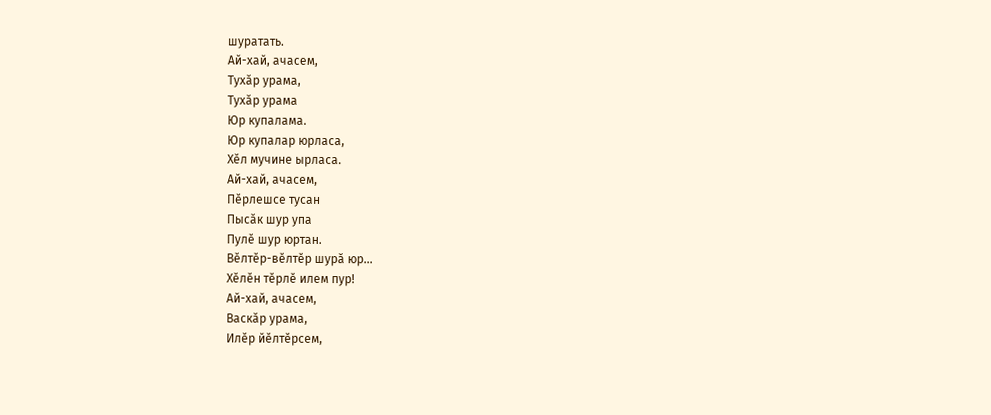шуратать.
Ай-хай, ачасем,
Тухăр урама,
Тухăр урама
Юр купалама.
Юр купалар юрласа,
Хĕл мучине ырласа.
Ай-хай, ачасем,
Пĕрлешсе тусан
Пысăк шур упа
Пулĕ шур юртан.
Вĕлтĕр-вĕлтĕр шурă юр...
Хĕлĕн тĕрлĕ илем пур!
Ай-хай, ачасем,
Васкăр урама,
Илĕр йĕлтĕрсем,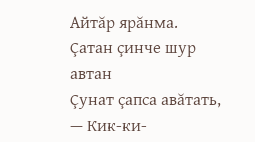Айтăр ярăнма.
Çатан çинче шур автан
Çунат çапса авăтать,
— Кик-ки-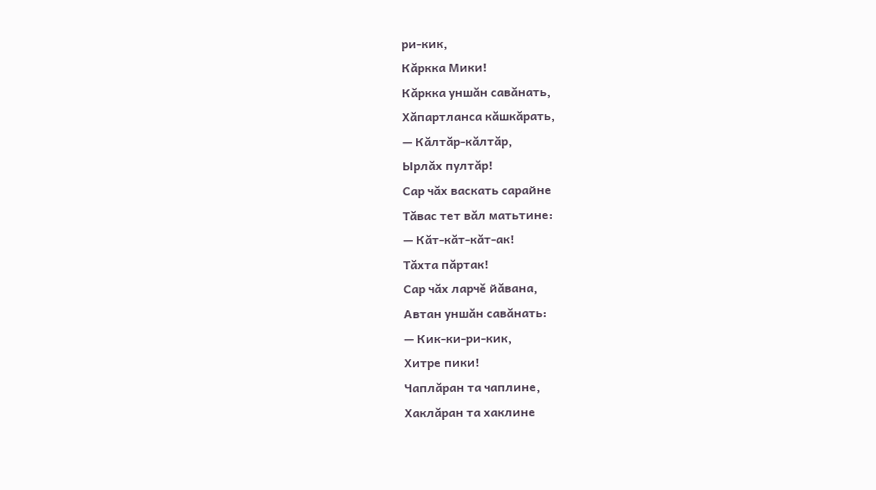ри-кик,
Кăркка Мики!
Кăркка уншăн савăнать,
Хăпартланса кăшкăрать,
— Кăлтăр-кăлтăр,
Ырлăх пултăр!
Сар чăх васкать сарайне
Тăвас тет вăл матьтине:
— Кăт-кăт-кăт-ак!
Тăхта пăртак!
Сар чăх ларчĕ йăвана,
Автан уншăн савăнать:
— Кик-ки-ри-кик,
Хитре пики!
Чаплăран та чаплине,
Хаклăран та хаклине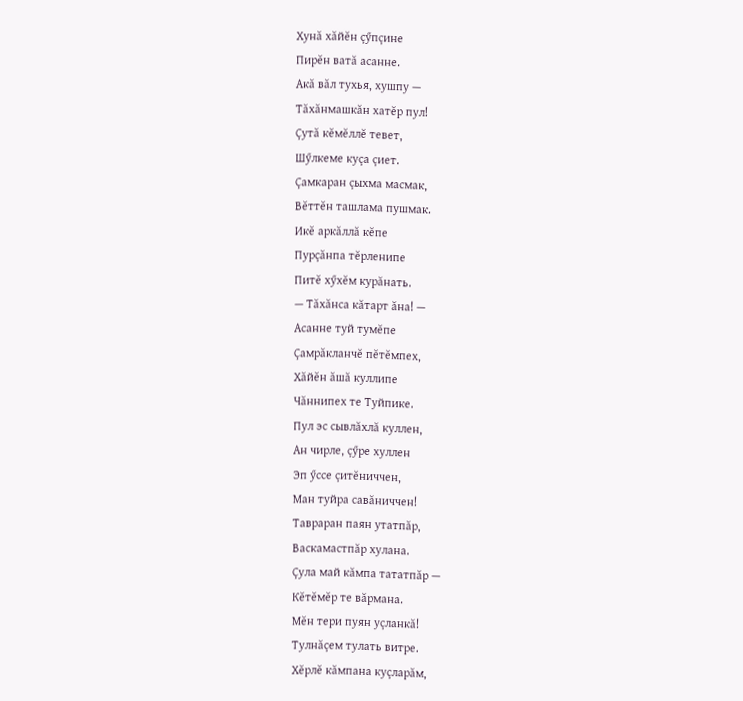Хунă хăйĕн çӳпçине
Пирĕн ватă асанне.
Акă вăл тухья, хушпу —
Тăхăнмашкăн хатĕр пул!
Çутă кĕмĕллĕ тевет,
Шӳлкеме куçа çиет.
Çамкаран çыхма масмак,
Вĕттĕн ташлама пушмак.
Икĕ аркăллă кĕпе
Пурçăнпа тĕрленипе
Питĕ хӳхĕм курăнать.
— Тăхăнса кăтарт ăна! —
Асанне туй тумĕпе
Çамрăкланчĕ пĕтĕмпех,
Хăйĕн ăшă куллипе
Чăннипех те Туйпике.
Пул эс сывлăхлă куллен,
Ан чирле, çӳре хуллен
Эп ӳссе çитĕниччен,
Ман туйра савăниччен!
Тавраран паян утатпăр,
Васкамастпăр хулана.
Çула май кăмпа тататпăр —
Кĕтĕмĕр те вăрмана.
Мĕн тери пуян уçланкă!
Тулнăçем тулать витре.
Хĕрлĕ кăмпана куçларăм,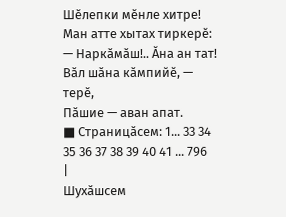Шĕлепки мĕнле хитре!
Ман атте хытах тиркерĕ:
— Наркăмăш!.. Ăна ан тат!
Вăл шăна кăмпийĕ, — терĕ,
Пăшие — аван апат.
■ Страницăсем: 1... 33 34 35 36 37 38 39 40 41 ... 796
|
Шухăшсем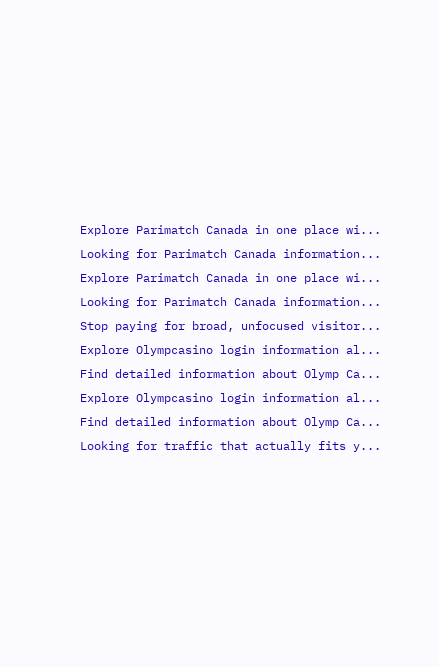Explore Parimatch Canada in one place wi...
Looking for Parimatch Canada information...
Explore Parimatch Canada in one place wi...
Looking for Parimatch Canada information...
Stop paying for broad, unfocused visitor...
Explore Olympcasino login information al...
Find detailed information about Olymp Ca...
Explore Olympcasino login information al...
Find detailed information about Olymp Ca...
Looking for traffic that actually fits y...